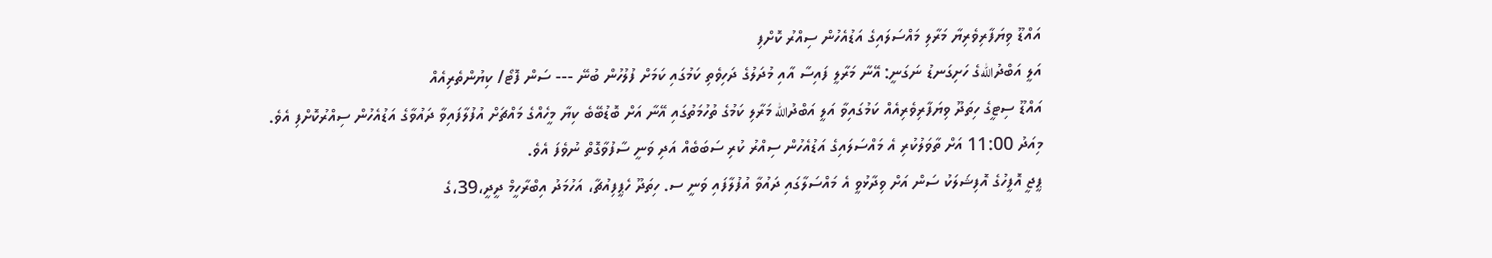އައްޑޫ ވިޔަފާރިވެރިޔާ މަރާލި މައްސަލައިގެ އަޑުއެހުން ސިއްރު ކޮށްފި
އަލީ އަބްދުاللهގެ ހަށިގަނޑު ނަގަނީ: އޭނާ މަރާލީ ފައިސާ އާއި މުދަލުގެ ދަހިވެތި ކަމުގައި ކަމަށް ފުލުހުން ބުނޭ --- ސަން ފޮޓޯ/ ކިޔުންތެރިއެއް
އައްޑޫ ސިޓީގެ ހިތަދޫ ވިޔަފާރިވެރިއެއް ކަމުގައިވާ އަލީ އަބްދުالله މަރާލި ކަމުގެ ތުހުމަތުގައި އޭނާ އަށް ބޮޑުބޭބެ ކިޔާ މީހެއްގެ މައްޗަށް އުފުލާފައިވާ ދައުވާގެ އަޑުއެހުން ސިއްރުކޮށްފި އެވެ.
މިއަދު 11:00 އަށް ތާވަލުކުރި އެ މައްސަލައިގެ އަޑުއެހުން ސިއްރު ކުރި ސަބަބެއް އަދި ވަނީ ސާފުވާގޮތް ނުވެފަ އެވެ.
ޕީޖީ އޮފީހުގެ އޮފިޝަލަކު ސަން އަށް ވިދާޅުވީ އެ މައްސަލާގައި ދައުވާ އުފުލާފައި ވަނީ ސ. ހިތަދޫ ހެޕީފިއުޗާ، އަހުމަދު އިބްރާހީމް ދީދީ،39،ގެ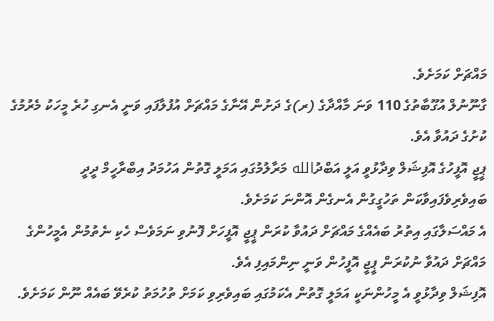މައްޗަށް ކަމަށެވެ.
ގާނޫނުލް އުގޫބާތުގެ 110 ވަނަ މާއްދާގެ (ރ)ގެ ދަށުން އޭނާގެ މައްޗަށް އުފުލާފައި ވަނީ އެނގި ހުރެ މީހަކު މެރުމުގެ ކުށުގެ ދައުވާ އެވެ.
ޕީޖީ އޮފީހުގެ އޮފިޝަލް ވިދާޅުވީ އަލީ އަބްދުالله މަރާލުމުގައި އަމަލީ ގޮތުން އަހުމަދު އިބްރާހީމް ދީދީ ބައިވެރިވެފައިވާކަން ތަހުގީގުން އެނގެން އޮންނަ ކަމަށެވެ.
އެ މައްސަލާގައި އިތުރު ބައެއްގެ މައްޗަށް ދައުވާ ކުރަން ޕީޖީ އޮފީހަށް ފޮނުވި ނަމަވެސް ހެކި ނެތުމުން އެމީހުންގެ މައްޗަށް ދައުވާ ނުކުރަން ޕީޖީ އޮފީހުން ވަނީ ނިންމައިފި އެވެ.
އޮފިޝަލް ވިދާޅުވީ އެ މީހުންނަކީ އަމަލީ ގޮތުން އެކަމުގައި ބައިވެރިވި ކަމަށް ތުހުމަތު ކުރެވޭ ބައެއް ނޫން ކަމަށެވެ.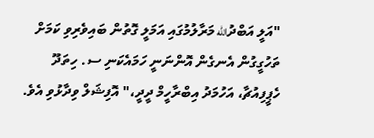"އަލީ އަބްދުالله މަރާލުމުގައި އަމަލީ ގޮތުން ބައިވެރިވި ކަމަށް ތަހުގީގުން އެނގެން އޮންނަނީ ހަމައެކަނި ސ. ހިތަދޫ ހެޕީފިއުޗާ، އަހުމަދު އިބްރާހީމް ދީދީ،" އޮފިޝަލް ވިދާޅުވި އެވެ.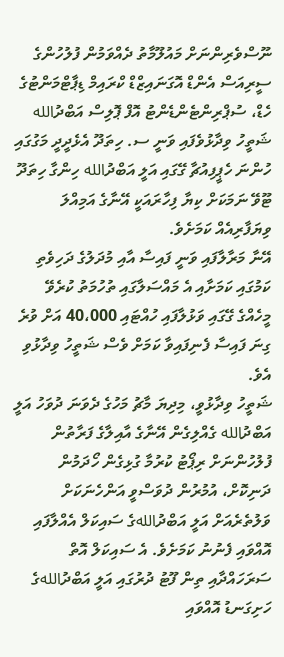ނޫސްވެރިންނަށް މައުލޫމާތު ދެއްވަމުން ފުލުހުންގެ ސީރިއަސް އެންޑް އޮގަނައިޒްޑް ކްރައިމް ޑިޕާޓްމަންޓުގެ ހެޑް، ސުޕްރިންޓެންޑެންޓު އޮފް ޕޮލިސް އަބްދުالله ޝަތީހު ވިދާޅުވެފައި ވަނީ ސ. ހިތަދޫ އެޅެދީދީ މަގުގައި ހުންނަ ހެޕީފިއުޗާ ގޭގައި އަލީ އަބްދުالله ހިންގާ ހިތަދޫ ޓޫވޭ ނަމަކަށް ކިޔާ ފިހާރައަކީ އޭނާގެ އަމިއްލަ ވިޔަފާރިއެއް ކަމަށެވެ.
އޭނާ މަރާލާފައި ވަނީ ފައިސާ އާއި މުދަލުގެ ދަހިވެތި ކަމުގައި ކަމަށާއި އެ މައްސަލާގައި ތުހުމަތު ކުރެވޭ މީހެއްގެ ގޭގައި ވަޅުލާފައި ހުއްޓައި 40،000 އަށް ވުރެ ގިނަ ފައިސާ ފެނިފައިވާ ކަމަށް ވެސް ޝަތީހު ވިދާޅުވި އެވެ.
ޝަތީހު ވިދާޅުވީ، މިދިޔަ މާޗު މަހުގެ ދެވަނަ ދުވަހު އަލީ އަބްދުالله ގެއްލިގެން އޭނާގެ އާއިލާގެ ފަރާތުން ފުލުހުންނަށް ރިޕޯޓު ކުރުމާ ގުޅިގެން ހޯދަމުން ދަނިކޮށް، އުމުރުން ދުވަސްވީ އަންހެނަކަށް ވަލުތެރެއަށް އަލީ އަބްދުاللهގެ ސައިކަލް އެއްލާފައި އޮއްވައި ފެނުނު ކަމަށެވެ. އެ ސައިކަލް އޮތް ސަރަހައްދާއި ތިން ފޫޓު ދުރުގައި އަލީ އަބްދުاللهގެ ހަށިގަނޑު އޮއްވައި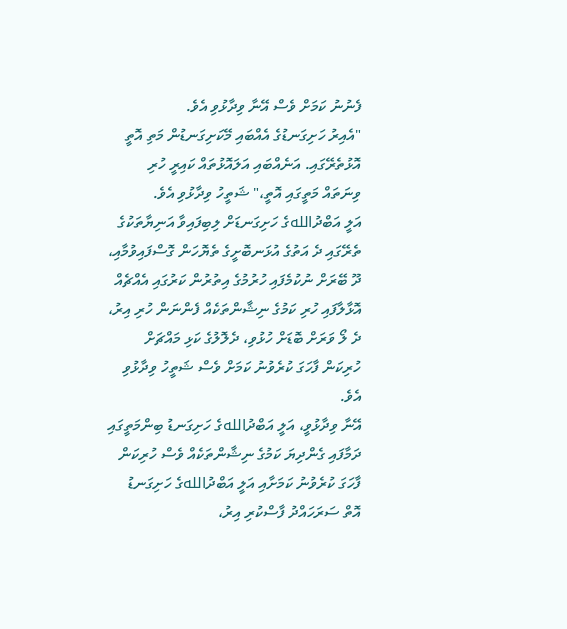ފެނުނު ކަމަށް ވެސް އޭނާ ވިދާޅުވި އެވެ.
"އެއިރު ހަށިގަނޑުގެ އެއްބައި މޭކަށިގަނޑުން މަތި އޮތީ އޮޅުތެރޭގައި. އަނެއްބައި އަލައޮޅުތައް ކައިރީ ހުރި ވިނަތައް މަތީގައި އޮތީ،" ޝަތީހު ވިދާޅުވި އެވެ.
އަލީ އަބްދުاللهގެ ހަށިގަނޑަށް ލިބިފައިވާ އަނިޔާތަކުގެ ތެރޭގައި ދެ އަތުގެ އުޅަނބޮށީގެ ތެޔޮހަން ގޮސްފައިވުމާއި، ދޫ ބޭރަށް ނުކުމެފައި ހުރުމުގެ އިތުރުން ކަރުގައި އެއްޗެއް އޮޅާލާފައި ހުރި ކަމުގެ ނިޝާންތަކެއް ފެންނަން ހުރި އިރު، ދެ ލޯ ވަރަށް ބޮޑަށް ހުޅުވި، ދެލޮލުގެ ކަޅި މައްޗަށް ހުރިކަން ފާހަގަ ކުރެވުނު ކަމަށް ވެސް ޝަތީހު ވިދާޅުވި އެވެ.
އޭނާ ވިދާޅުވީ، އަލީ އަބްދުاللهގެ ހަށިގަނޑު ބިންމަތީގައި ދަމާފައި ގެންދިޔަ ކަމުގެ ނިޝާންތަކެއް ވެސް ހުރިކަން ފާހަގަ ކުރެވުނު ކަމަށާއި އަލީ އަބްދުاللهގެ ހަށިގަނޑު އޮތް ސަރަހައްދު ފާސްކުރި އިރު،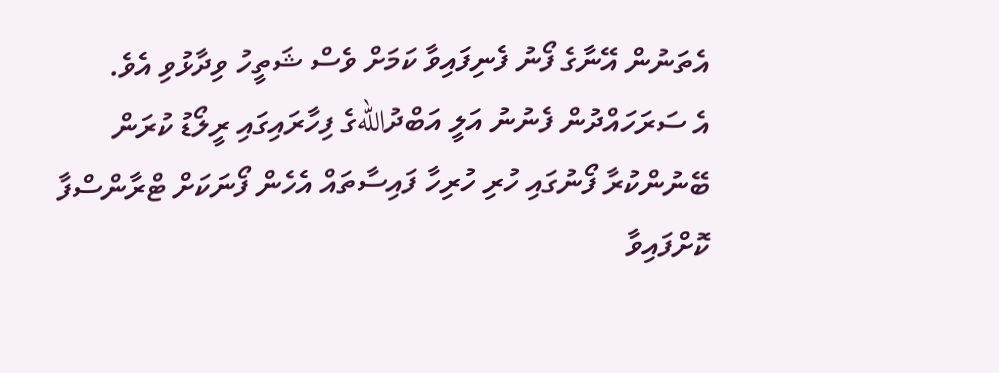އެތަނުން އޭނާގެ ފޯނު ފެނިފައިވާ ކަމަށް ވެސް ޝަތީހު ވިދާޅުވި އެވެ.
އެ ސަރަހައްދުން ފެނުނު އަލީ އަބްދުاللهގެ ފިހާރައިގައި ރީލޯޑު ކުރަން ބޭނުންކުރާ ފޯނުގައި ހުރި ހުރިހާ ފައިސާތައް އެހެން ފޯނަކަށް ޓްރާންސްފާ ކޮށްފައިވާ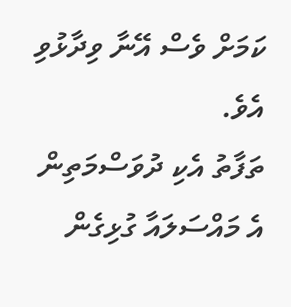ކަމަށް ވެސް އޭނާ ވިދާޅުވި އެވެ.
ތަފާތު އެކި ދުވަސްމަތިން އެ މައްސަލައާ ގުޅިގެން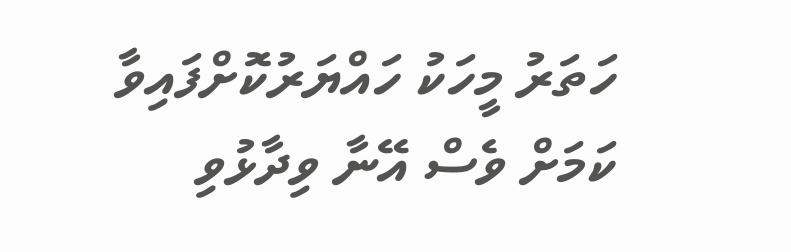ހަތަރު މީހަކު ހައްޔަރުކޮށްފައިވާ ކަމަށް ވެސް އޭނާ ވިދާޅުވި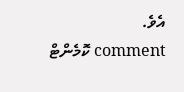އެވެ.
comment ކޮމެންޓް